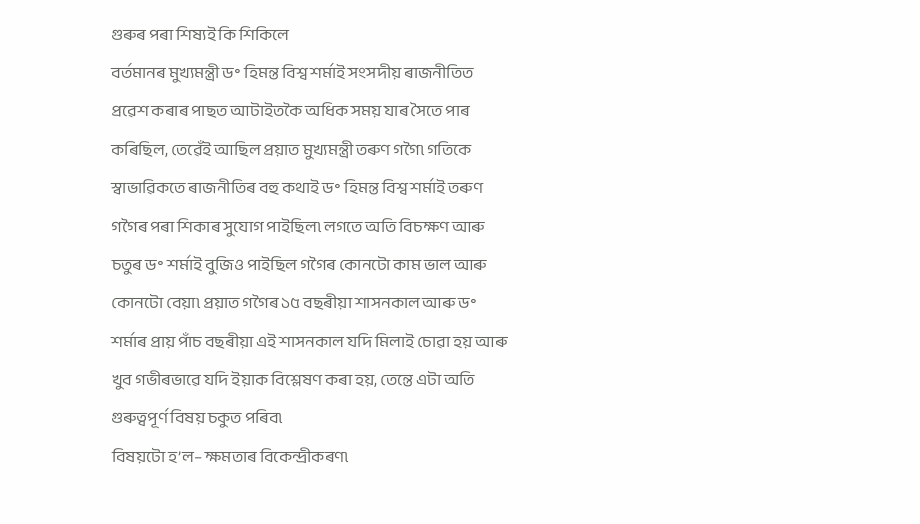গুৰুৰ পৰা শিষ্যই কি শিকিলে
বৰ্তমানৰ মুখ্যমন্ত্ৰী ড॰ হিমন্ত বিশ্ব শৰ্মাই সংসদীয় ৰাজনীতিত প্ৰৱেশ কৰাৰ পাছত আটাইতকৈ অধিক সময় যাৰ সৈতে পাৰ কৰিছিল, তেৱেঁই আছিল প্ৰয়াত মুখ্যমন্ত্ৰী তৰুণ গগৈ৷ গতিকে স্বাভাৱিকতে ৰাজনীতিৰ বহু কথাই ড॰ হিমন্ত বিশ্ব শৰ্মাই তৰুণ গগৈৰ পৰা শিকাৰ সুযোগ পাইছিল৷ লগতে অতি বিচক্ষণ আৰু চতুৰ ড॰ শৰ্মাই বুজিও পাইছিল গগৈৰ কোনটো কাম ভাল আৰু কোনটো বেয়া৷ প্ৰয়াত গগৈৰ ১৫ বছৰীয়া শাসনকাল আৰু ড॰ শৰ্মাৰ প্ৰায় পাঁচ বছৰীয়া এই শাসনকাল যদি মিলাই চোৱা হয় আৰু খুব গভীৰভাৱে যদি ইয়াক বিশ্লেষণ কৰা হয়, তেন্তে এটা অতি গুৰুত্বপূৰ্ণ বিষয় চকুত পৰিব৷
বিষয়টো হ’ল– ক্ষমতাৰ বিকেন্দ্ৰীকৰণ৷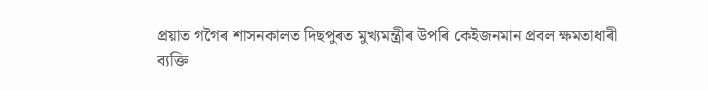প্ৰয়াত গগৈৰ শাসনকালত দিছপুৰত মুখ্যমন্ত্ৰীৰ উপৰি কেইজনমান প্ৰবল ক্ষমতাধাৰী ব্যক্তি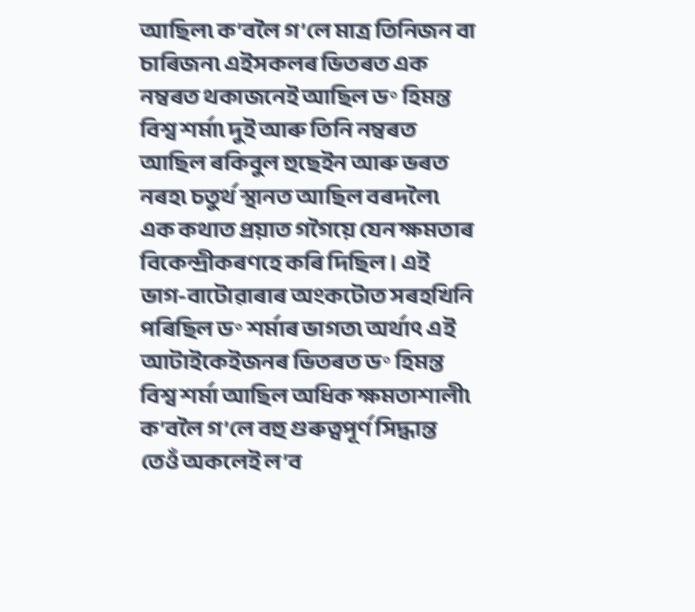আছিল৷ ক’বলৈ গ’লে মাত্ৰ তিনিজন বা চাৰিজন৷ এইসকলৰ ভিতৰত এক নম্বৰত থকাজনেই আছিল ড॰ হিমন্ত বিশ্ব শৰ্মা৷ দুই আৰু তিনি নম্বৰত আছিল ৰকিবুল হুছেইন আৰু ভৰত নৰহ৷ চতুৰ্থ স্থানত আছিল বৰদলৈ৷ এক কথাত প্ৰয়াত গগৈয়ে যেন ক্ষমতাৰ বিকেন্দ্ৰীকৰণহে কৰি দিছিল। এই ভাগ-বাটোৱাৰাৰ অংকটোত সৰহখিনি পৰিছিল ড॰ শৰ্মাৰ ভাগত৷ অৰ্থাৎ এই আটাইকেইজনৰ ভিতৰত ড॰ হিমন্ত বিশ্ব শৰ্মা আছিল অধিক ক্ষমতাশালী৷ ক’বলৈ গ’লে বহু গুৰুত্বপূৰ্ণ সিদ্ধান্ত তেওঁ অকলেই ল’ব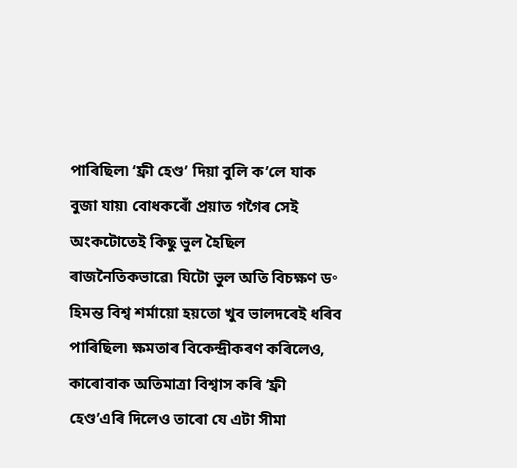পাৰিছিল৷ ‘ফ্ৰী হেণ্ড’ দিয়া বুলি ক’লে যাক বুজা যায়৷ বোধকৰোঁ প্ৰয়াত গগৈৰ সেই অংকটোতেই কিছু ভুল হৈছিল ৰাজনৈতিকভাৱে৷ যিটো ভুল অতি বিচক্ষণ ড॰ হিমন্ত বিশ্ব শৰ্মায়ো হয়তো খুব ভালদৰেই ধৰিব পাৰিছিল৷ ক্ষমতাৰ বিকেন্দ্ৰীকৰণ কৰিলেও, কাৰোবাক অতিমাত্ৰা বিশ্বাস কৰি ‘ফ্ৰী হেণ্ড’এৰি দিলেও তাৰো যে এটা সীমা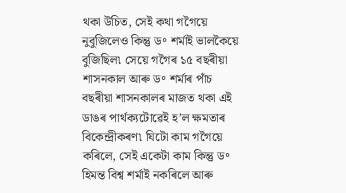থকা উচিত, সেই কথা গগৈয়ে নুবুজিলেও কিন্তু ড॰ শৰ্মাই ভালকৈয়ে বুজিছিল৷ সেয়ে গগৈৰ ১৫ বছৰীয়া শাসনকাল আৰু ড॰ শৰ্মাৰ পাঁচ বছৰীয়া শাসনকালৰ মাজত থকা এই ডাঙৰ পাৰ্থক্যটোৱেই হ’ল ক্ষমতাৰ বিকেন্দ্ৰীকৰণ৷ যিটো কাম গগৈয়ে কৰিলে, সেই একেটা কাম কিন্তু ড॰ হিমন্ত বিশ্ব শৰ্মাই নকৰিলে আৰু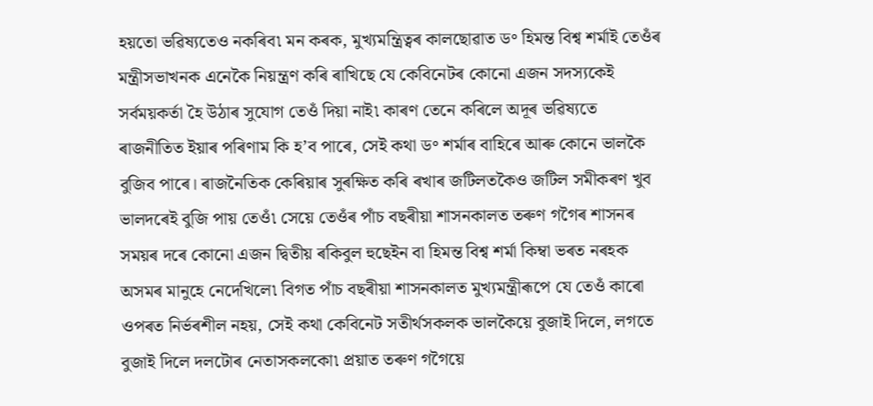হয়তো ভৱিষ্যতেও নকৰিব৷ মন কৰক, মুখ্যমন্ত্ৰিত্বৰ কালছোৱাত ড॰ হিমন্ত বিশ্ব শৰ্মাই তেওঁৰ মন্ত্ৰীসভাখনক এনেকৈ নিয়ন্ত্ৰণ কৰি ৰাখিছে যে কেবিনেটৰ কোনো এজন সদস্যকেই সৰ্বময়কৰ্তা হৈ উঠাৰ সুযোগ তেওঁ দিয়া নাই৷ কাৰণ তেনে কৰিলে অদূৰ ভৱিষ্যতে ৰাজনীতিত ইয়াৰ পৰিণাম কি হ’ব পাৰে, সেই কথা ড॰ শৰ্মাৰ বাহিৰে আৰু কোনে ভালকৈ বুজিব পাৰে। ৰাজনৈতিক কেৰিয়াৰ সুৰক্ষিত কৰি ৰখাৰ জটিলতকৈও জটিল সমীকৰণ খুব ভালদৰেই বুজি পায় তেওঁ৷ সেয়ে তেওঁৰ পাঁচ বছৰীয়া শাসনকালত তৰুণ গগৈৰ শাসনৰ সময়ৰ দৰে কোনো এজন দ্বিতীয় ৰকিবুল হুছেইন বা হিমন্ত বিশ্ব শৰ্মা কিম্বা ভৰত নৰহক অসমৰ মানুহে নেদেখিলে৷ বিগত পাঁচ বছৰীয়া শাসনকালত মুখ্যমন্ত্ৰীৰূপে যে তেওঁ কাৰো ওপৰত নিৰ্ভৰশীল নহয়, সেই কথা কেবিনেট সতীৰ্থসকলক ভালকৈয়ে বুজাই দিলে, লগতে বুজাই দিলে দলটোৰ নেতাসকলকো৷ প্ৰয়াত তৰুণ গগৈয়ে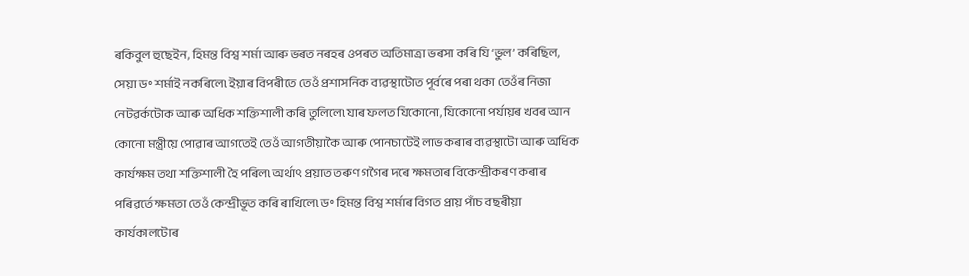ৰকিবুল হুছেইন, হিমন্ত বিশ্ব শৰ্মা আৰু ভৰত নৰহৰ ওপৰত অতিমাত্ৰা ভৰসা কৰি যি ‘ভুল’ কৰিছিল, সেয়া ড॰ শৰ্মাই নকৰিলে৷ ইয়াৰ বিপৰীতে তেওঁ প্ৰশাসনিক ব্যৱস্থাটোত পূৰ্বৰে পৰা থকা তেওঁৰ নিজা নেটৱৰ্কটোক আৰু অধিক শক্তিশালী কৰি তুলিলে৷ যাৰ ফলত যিকোনো, যিকোনো পৰ্যায়ৰ খবৰ আন কোনো মন্ত্ৰীয়ে পোৱাৰ আগতেই তেওঁ আগতীয়াকৈ আৰু পোনচাটেই লাভ কৰাৰ ব্যৱস্থাটো আৰু অধিক কাৰ্যক্ষম তথা শক্তিশালী হৈ পৰিল৷ অৰ্থাৎ প্ৰয়াত তৰুণ গগৈৰ দৰে ক্ষমতাৰ বিকেন্দ্ৰীকৰণ কৰাৰ পৰিৱৰ্তে ক্ষমতা তেওঁ কেন্দ্ৰীভূত কৰি ৰাখিলে৷ ড॰ হিমন্ত বিশ্ব শৰ্মাৰ বিগত প্ৰায় পাঁচ বছৰীয়া কাৰ্যকালটোৰ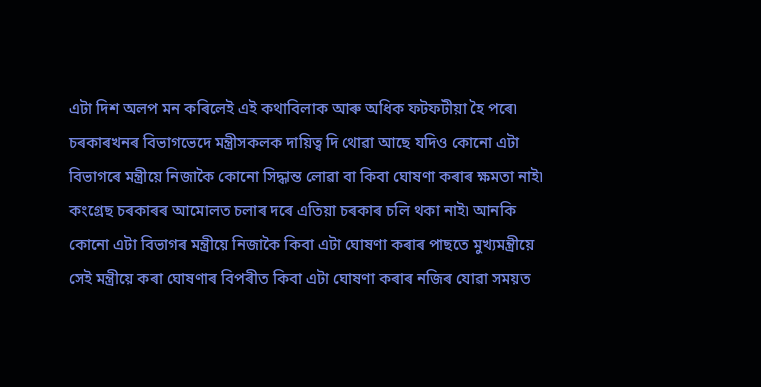এটা দিশ অলপ মন কৰিলেই এই কথাবিলাক আৰু অধিক ফটফটীয়া হৈ পৰে৷ চৰকাৰখনৰ বিভাগভেদে মন্ত্ৰীসকলক দায়িত্ব দি থোৱা আছে যদিও কোনো এটা বিভাগৰে মন্ত্ৰীয়ে নিজাকৈ কোনো সিদ্ধান্ত লোৱা বা কিবা ঘোষণা কৰাৰ ক্ষমতা নাই৷ কংগ্ৰেছ চৰকাৰৰ আমোলত চলাৰ দৰে এতিয়া চৰকাৰ চলি থকা নাই৷ আনকি কোনো এটা বিভাগৰ মন্ত্ৰীয়ে নিজাকৈ কিবা এটা ঘোষণা কৰাৰ পাছতে মুখ্যমন্ত্ৰীয়ে সেই মন্ত্ৰীয়ে কৰা ঘোষণাৰ বিপৰীত কিবা এটা ঘোষণা কৰাৰ নজিৰ যোৱা সময়ত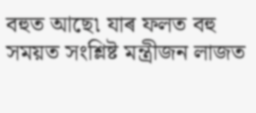বহুত আছে৷ যাৰ ফলত বহু সময়ত সংশ্লিষ্ট মন্ত্ৰীজন লাজত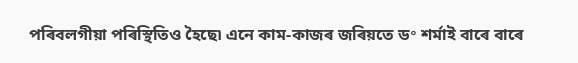পৰিবলগীয়া পৰিস্থিতিও হৈছে৷ এনে কাম-কাজৰ জৰিয়তে ড॰ শৰ্মাই বাৰে বাৰে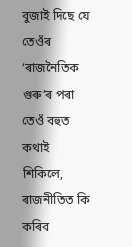বুজাই দিছে যে তেওঁৰ ‘ৰাজনৈতিক গুৰু’ৰ পৰা তেওঁ বহুত কথাই শিকিলে, ৰাজনীতিত কি কৰিব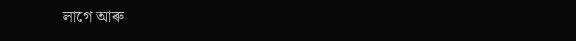লাগে আৰু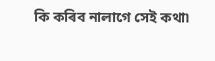কি কৰিব নালাগে সেই কথা৷